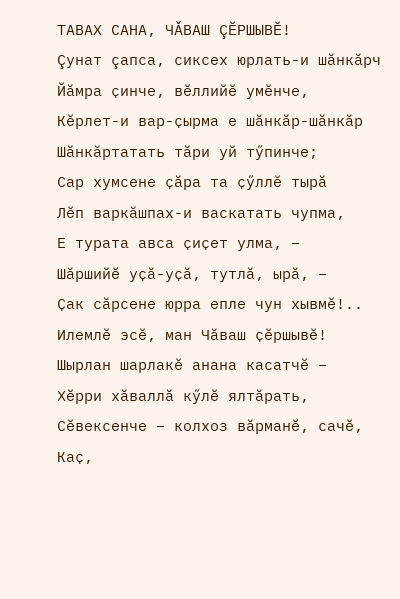ТАВАХ САНА, ЧǍВАШ ÇĔРШЫВĔ!
Çунат çапса, сиксех юрлать-и шӑнкӑрч
Йӑмра ҫинче, вӗллийӗ умӗнче,
Кӗрлет-и вар-ҫырма е шӑнкӑр-шӑнкӑр
Шӑнкӑртатать тӑри уй тӳпинче;
Сар хумсене ҫӑра та ҫӳллӗ тырӑ
Лӗп варкӑшпах-и васкатать чупма,
Е турата авса ҫиҫет улма, –
Шӑршийӗ уҫӑ-уҫӑ, тутлӑ, ырӑ, –
Ҫак сӑрсене юрра епле чун хывмӗ!..
Илемлӗ эсӗ, ман Чӑваш ҫӗршывӗ!
Шырлан шарлакӗ анана касатчӗ –
Хӗрри хӑваллӑ кӳлӗ ялтӑрать,
Сӗвексенче – колхоз вӑрманӗ, сачӗ,
Каҫ,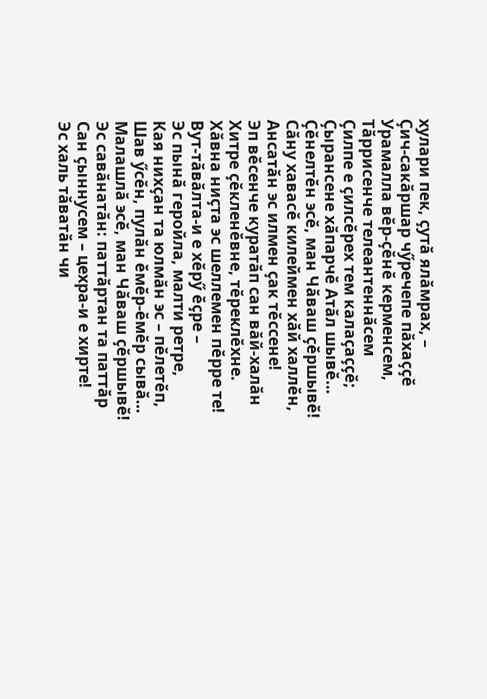хулари пек, ҫутӑ ялӑмрах, –
Ҫич-сакӑршар чӳречепе пӑхаҫҫӗ
Урамалла вӗр-ҫӗнӗ керменсем,
Тӑррисенче телеантеннӑсем
Ҫилпе е ҫилсӗрех тем калаҫаҫҫӗ;
Ҫырансене хӑпарчӗ Атӑл шывӗ…
Ҫӗнелтӗн эсӗ, ман Чӑваш ҫӗршывӗ!
Сӑну хавасӗ килеймен хӑй халлӗн,
Ансатӑн эс илмен ҫак тӗссене!
Эп вӗсенче куратӑп сан вӑй-халӑн
Хитре ҫӗкленӗвне, тӗреклӗхне.
Хӑвна ниҫта эс шеллемен пӗрре те!
Вут-тӑвӑлта-и е хӗрӳ ӗҫре –
Эс пынӑ геройла, малти ретре,
Кая нихҫан та юлмӑн эс – пӗлетӗп,
Шав ӳсӗн, пулӑн ӗмӗр-ӗмӗр сывӑ…
Малашлӑ эсӗ, ман Чӑваш ҫӗршывӗ!
Эс савӑнатӑн: паттӑртан та паттӑр
Сан ҫыннусем – цехра-и е хирте!
Эс халь тӑватӑн чи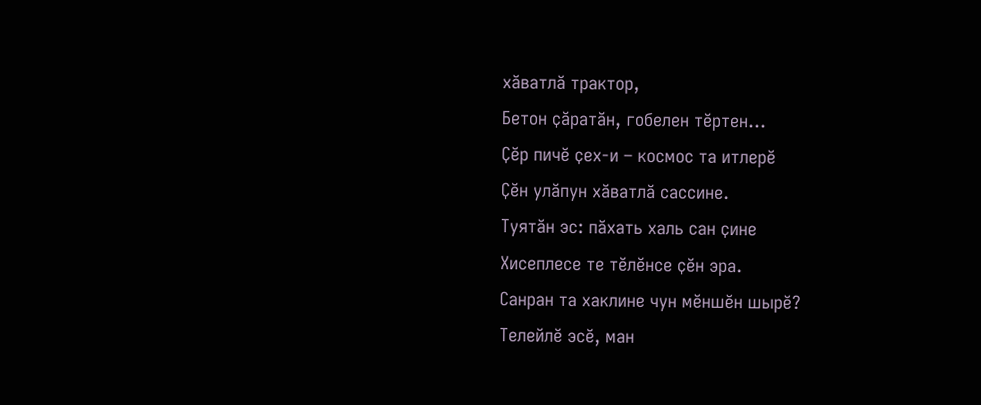хӑватлӑ трактор,
Бетон ҫӑратӑн, гобелен тӗртен…
Ҫӗр пичӗ ҫех-и – космос та итлерӗ
Ҫӗн улӑпун хӑватлӑ сассине.
Туятӑн эс: пӑхать халь сан ҫине
Хисеплесе те тӗлӗнсе ҫӗн эра.
Санран та хаклине чун мӗншӗн шырӗ?
Телейлӗ эсӗ, ман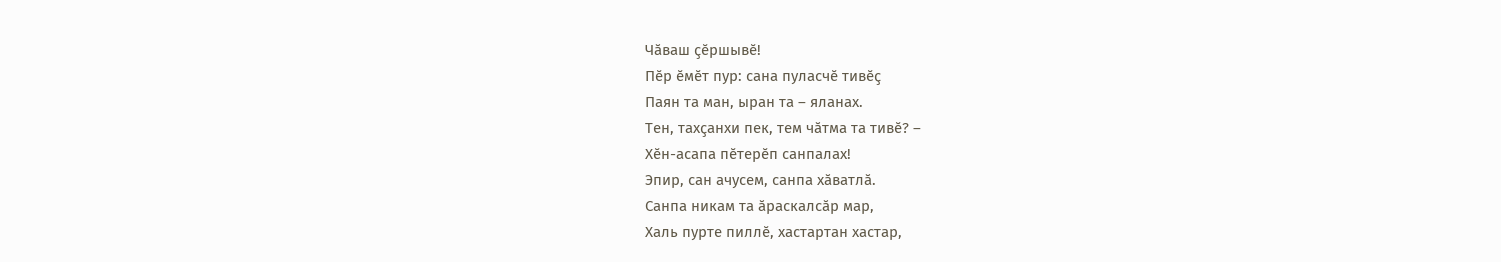Чӑваш ҫӗршывӗ!
Пӗp ӗмӗт пур: сана пуласчӗ тивӗҫ
Паян та ман, ыран та – яланах.
Тен, тахҫанхи пек, тем чӑтма та тивӗ? –
Хӗн-асапа пӗтерӗп санпалах!
Эпир, сан ачусем, санпа хӑватлӑ.
Санпа никам та ӑраскалсӑр мар,
Халь пурте пиллӗ, хастартан хастар,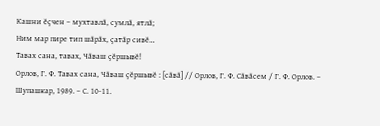Кашни ӗҫчен – мухтавлӑ, сумлӑ, ятлӑ;
Ним мар пире тип шӑрӑх, ҫатӑр сивӗ…
Тавах сана, тавах, Чӑваш ҫӗршывӗ!
Орлов, Г. Ф. Тавах сана, Чӑваш ҫӗршывӗ : [сӑвӑ] // Орлов, Г. Ф. Сӑвӑсем / Г. Ф. Орлов. – Шупашкар, 1989. – С. 10-11.